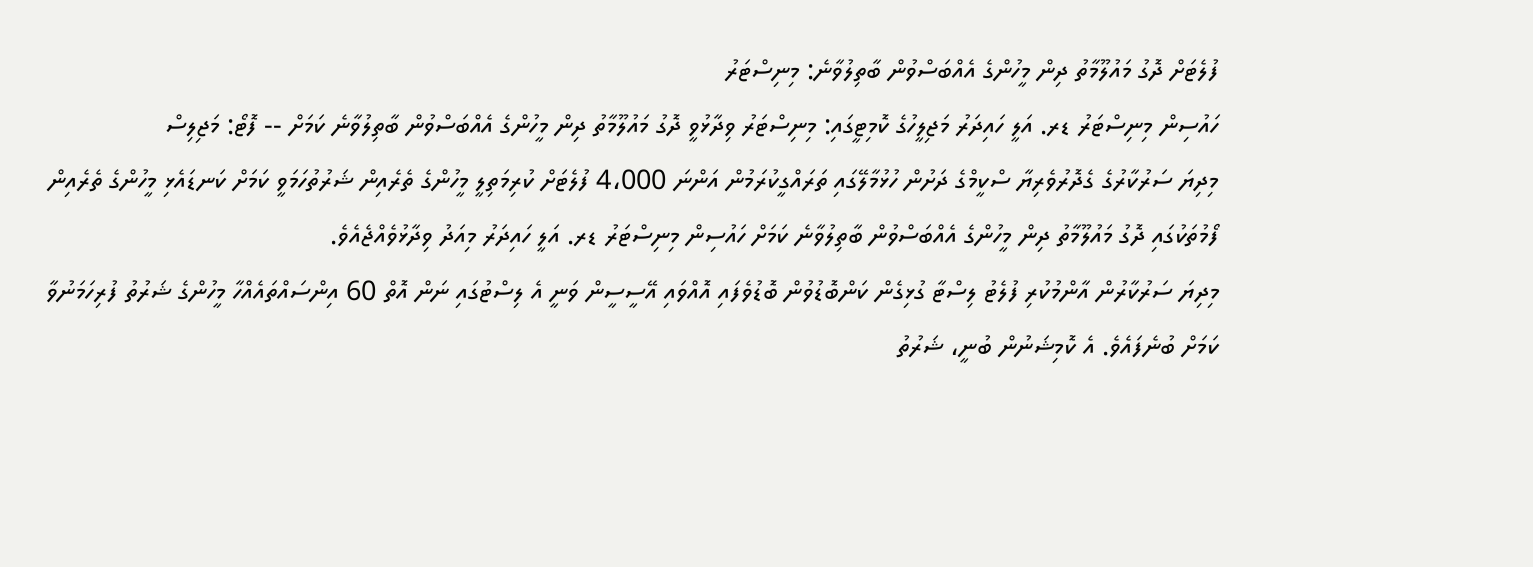ފުލެޓަށް ދޮގު މައުލޫމާތު ދިން މީހުންގެ އެއްބަސްވުން ބާތިލުވާނެ: މިނިސްޓަރު
ހައުސިން މިނިސްޓަރު ޑރ. އަލީ ހައިދަރު މަޖިލީހުގެ ކޮމިޓީގައި: މިނިސްޓަރު ވިދާޅުވީ ދޮގު މައުލޫމާތު ދިން މީހުންގެ އެއްބަސްވުން ބާތިލުވާނެ ކަމަށް -- ފޮޓޯ: މަޖިލިސް
މިދިޔަ ސަރުކާރުގެ ގެދޮރުވެރިޔާ ސްކީމްގެ ދަށުން ހުޅުމާލޭގައި ތަރައްގީކުރަމުން އަންނަ 4،000 ފުލެޓަށް ކުރިމަތިލީ މީހުންގެ ތެރެއިން ޝަރުތުހަމަވީ ކަމަށް ކަނޑައެޅި މީހުންގެ ތެރެއިން ފޯމުތަކުގައި ދޮގު މައުލޫމާތު ދިން މީހުންގެ އެއްބަސްވުން ބާތިލުވާނެ ކަމަށް ހައުސިން މިނިސްޓަރު ޑރ. އަލީ ހައިދަރު މިއަދު ވިދާޅުވެއްޖެއެވެ.
މިދިޔަ ސަރުކާރުން އާންމުކުރި ފުލެޓު ލިސްޓާ ގުޅިގެން ކަންބޮޑުވުން ބޮޑުވެފައި އޮއްވައި އޭސީސީން ވަނީ އެ ލިސްޓުގައި ނަން އޮތް 60 އިންސައްތައެއްހާ މީހުންގެ ޝަރުތު ފުރިހަމަނުވާ ކަމަށް ބުނެފައެވެ. އެ ކޮމިޝަނުން ބުނީ، ޝަރުތު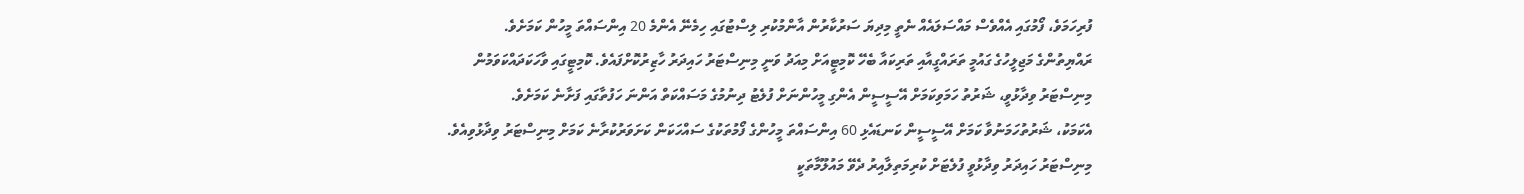ފުރިހަމަވެ، ފޯމުގައި އެއްވެސް މައްސަލައެއް ނެތީ މިދިޔަ ސަރުކާރުން އާންމުކުރި ލިސްޓުގައި ހިމެނޭ އެންމެ 20 އިންސައްތަ މީހުން ކަމަށެވެ.
ރައްޔިތުންގެ މަޖިލީހުގެ ގައުމީ ތަރައްގީއާއި ތަރިކައާ ބެހޭ ކޮމިޓީއަށް މިއަދު ވަނީ މިނިސްޓަރު ހައިދަރު ހާޒިރުކޮށްފައެވެ. ކޮމިޓީގައި ވާހަކަދައްކަވަމުން މިނިސްޓަރު ވިދާޅުވީ، ޝަރުތު ހަމަވިކަމަށް އޭސީސީން އެންގި މީހުންނަށް ފުލެޓު ދިނުމުގެ މަސައްކަތް އަންނަ ހަފުތާގައި ފަށާނެ ކަމަށެވެ.
އެކަމަކު، ޝަރުތުހަމަނުވާ ކަމަށް އޭސީސީން ކަނޑައެޅި 60 އިންސައްތަ މީހުންގެ ފޯމުތަކުގެ ސައްހަކަން ކަށަވަރުކުރާނެ ކަމަށް މިނިސްޓަރު ވިދާޅުވިއެވެ. މިނިސްޓަރު ހައިދަރު ވިދާޅުވީ ފުލެޓަށް ކުރިމަތިލާއިރު ދެވޭ މައުލޫމާތަކީ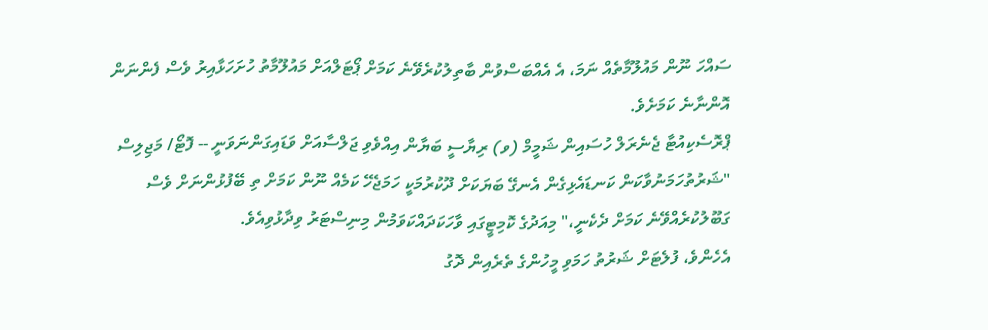ސައްހަ ނޫން މައުލޫމާތެއް ނަމަ، އެ އެއްބަސްވުން ބާތިލުކުރެވޭނެ ކަމަށް ޕޯޓަލްއަށް މައުލޫމާތު ހުށަހަޅާއިރު ވެސް ފެންނަން އޮންނާނެ ކަމަށެވެ.
ޕްރޮސެކިއުޓާ ޖެނެރަލް ހުސައިން ޝަމީމް (ވ) ރިޔާސީ ބަޔާން އިއްވެވި ޖަލްސާއަށް ވަޑައިގަންނަވަނީ -- ފޮޓޯ/ މަޖިލިސް
"ޝަރުތުހަމަނުވާކަން ކަނޑައެޅިގެން އެނގޭ ބަޔަކަށް ދޫކުރުމަކީ ހަމަޖެހޭ ކަމެއް ނޫން ކަމަށް ތި ބޭފުޅުންނަށް ވެސް ގަބޫލުކުރެއްވޭނެ ކަމަށް ދެކެނީ،" މިއަދުގެ ކޮމިޓީގައި ވާހަކަދައްކަވަމުން މިނިސްޓަރު ވިދާޅުވިއެވެ.
އެހެންވެ، ފުލެޓަށް ޝަރުތު ހަމަވި މީހުންގެ ތެރެއިން ދޮގު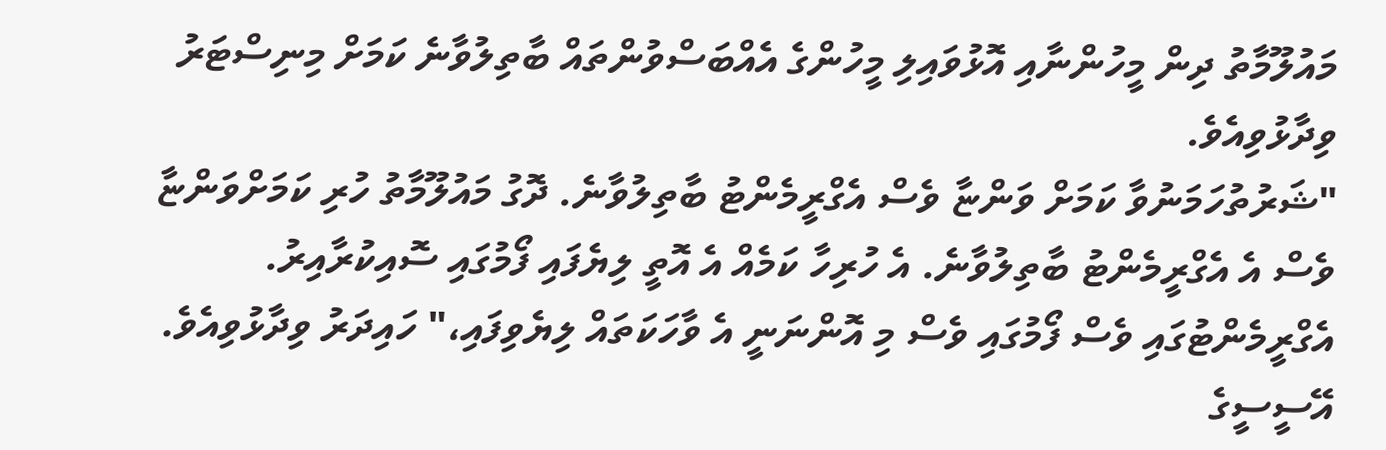މައުލޫމާތު ދިން މީހުންނާއި އޮޅުވައިލި މީހުންގެ އެއްބަސްވުންތައް ބާތިލުވާނެ ކަމަށް މިނިސްޓަރު ވިދާޅުވިއެވެ.
"ޝަރުތުހަމަނުވާ ކަމަށް ވަންޏާ ވެސް އެގްރީމެންޓު ބާތިލުވާނެ. ދޮގު މައުލޫމާތު ހުރި ކަމަށްވަންޏާ ވެސް އެ އެގްރީމެންޓު ބާތިލުވާނެ. އެ ހުރިހާ ކަމެއް އެ އޮތީ ލިޔެފައި ފޯމުގައި ސޮއިކުރާއިރު. އެގްރީމެންޓުގައި ވެސް ފޯމުގައި ވެސް މި އޮންނަނީ އެ ވާހަކަތައް ލިޔެވިފައި،" ހައިދަރު ވިދާޅުވިއެވެ.
އޭސީސީގެ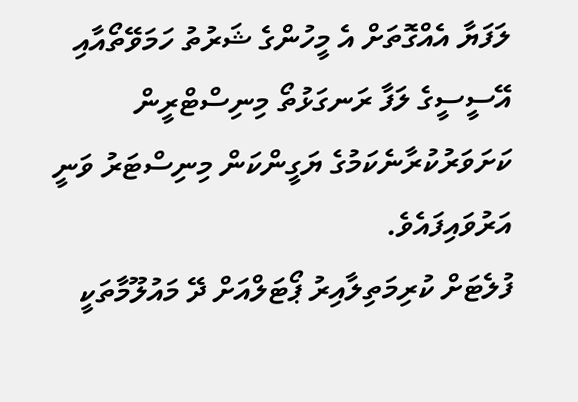ލަފަޔާ އެއްގޮތަށް އެ މީހުންގެ ޝަރުތު ހަމަވޭތޯއާއި އޭސީސީގެ ލަފާ ރަނގަޅުތޯ މިނިސްޓްރީން ކަށަވަރުކުރާނެކަމުގެ ޔަގީންކަން މިނިސްޓަރު ވަނީ އަރުވައިފައެވެ.
ފުލެޓަށް ކުރިމަތިލާއިރު ޕޯޓަލްއަށް ދޭ މައުލޫމާތަކީ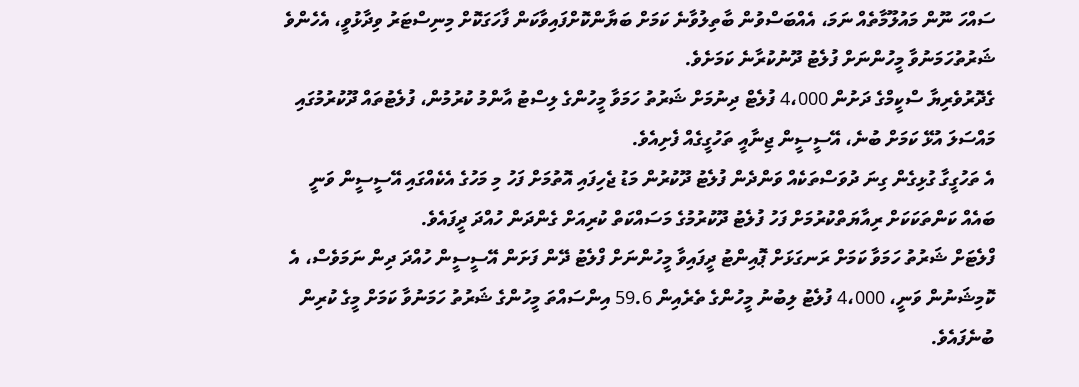ސައްހަ ނޫން މައުލޫމާތެއް ނަމަ، އެއްބަސްވުން ބާތިލުވާނެ ކަމަށް ބަޔާންކޮށްފައިވާކަން ފާހަގަކޮށް މިނިސްޓަރު ވިދާޅުވީ، އެހެންވެ ޝަރުތުހަމަނުވާ މީހުންނަށް ފުލެޓު ދޫނުކުރާނެ ކަމަށެވެ.
ގެދޮރުވެރިޔާ ސްކީމްގެ ދަށުން 4،000 ފުލެޓް ދިނުމަށް ޝަރުތު ހަމަވާ މީހުންގެ ލިސްޓު އާންމު ކުރުމުން، ފުލެޓުތައް ދޫކުރުމުގައި މައްސަލަ އުޅޭ ކަމަށް ބުނެ، އޭސީސީން ޖިނާއީ ތަހުގީގެއް ފެށިއެވެ.
އެ ތަހުގީގާ ގުޅިގެން ގިނަ ދުވަސްތަކެއް ވަންދެން ފުލެޓު ދޫކުރުން މަޑު ޖެހިފައި އޮތުމަށް ފަހު މި މަހުގެ އެކެއްގައި އޭސީސީން ވަނީ ބައެއް ކަންތަކަކަށް ރިއާޔަތްކުރުމަށް ފަހު ފުލެޓު ދޫކުރުމުގެ މަސައްކަތް ކުރިއަށް ގެންދަން ހުއްދަ ދީފައެވެ.
ފްލެޓަށް ޝަރުތު ހަމަވާ ކަމަށް ރަނގަޅަށް ޕޮއިންޓު ދީފައިވާ މީހުންނަށް ފްލެޓު ދޭން ފަށަން އޭސީސީން ހުއްދަ ދިން ނަމަވެސް، އެ ކޮމިޝަނުން ވަނީ، 4،000 ފުލެޓު ލިބުނު މީހުންގެ ތެރެއިން 59.6 އިންސައްތަ މީހުންގެ ޝަރުތު ހަމަނުވާ ކަމަށް މީގެ ކުރިން ބުނެފައެވެ.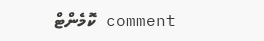comment ކޮމެންޓް